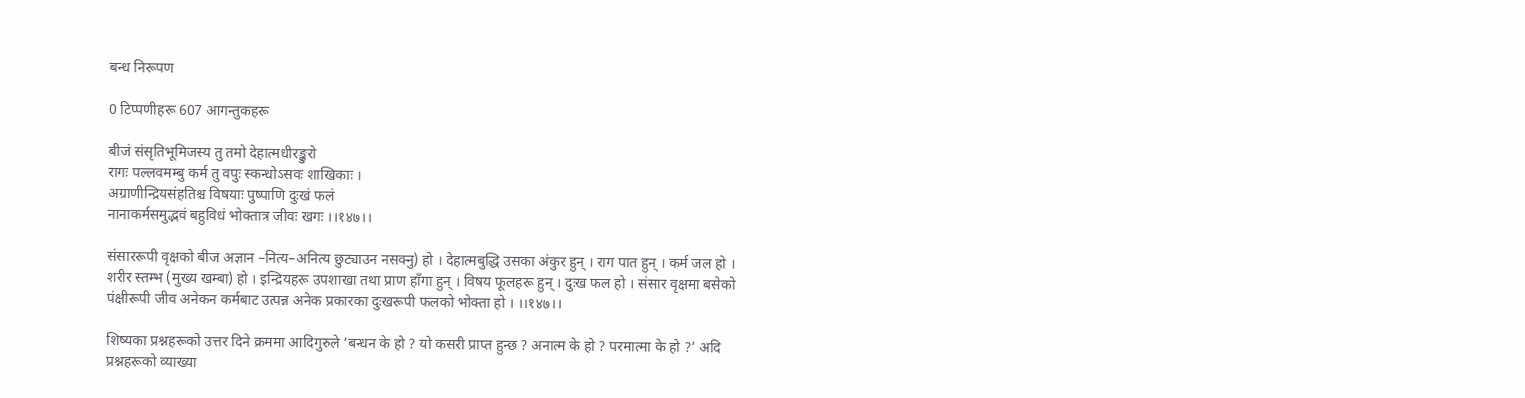बन्ध निरूपण

0 टिप्पणीहरू 607 आगन्तुकहरू

बीजं संसृतिभूमिजस्य तु तमो देहात्मधीरङ्कुरो
रागः पल्लवमम्बु कर्म तु वपुः स्कन्धोऽसवः शाखिकाः ।
अग्राणीन्द्रियसंहतिश्च विषयाः पुष्पाणि दुःखं फलं
नानाकर्मसमुद्भवं बहुविधं भोक्तात्र जीवः खगः ।।१४७।।

संसाररूपी वृक्षको बीज अज्ञान –नित्य–अनित्य छुट्याउन नसक्नु) हो । देहात्मबुद्धि उसका अंकुर हुन् । राग पात हुन् । कर्म जल हो । शरीर स्तम्भ (मुख्य खम्बा) हो । इन्द्रियहरू उपशाखा तथा प्राण हाँगा हुन् । विषय फूलहरू हुन् । दुःख फल हो । संसार वृक्षमा बसेको पंक्षीरूपी जीव अनेकन कर्मबाट उत्पन्न अनेक प्रकारका दुःखरूपी फलको भोक्ता हो । ।।१४७।।

शिष्यका प्रश्नहरूको उत्तर दिने क्रममा आदिगुरुले ‘बन्धन के हो ? यो कसरी प्राप्त हुन्छ ? अनात्म के हो ? परमात्मा के हो ?’ अदि प्रश्नहरूको व्याख्या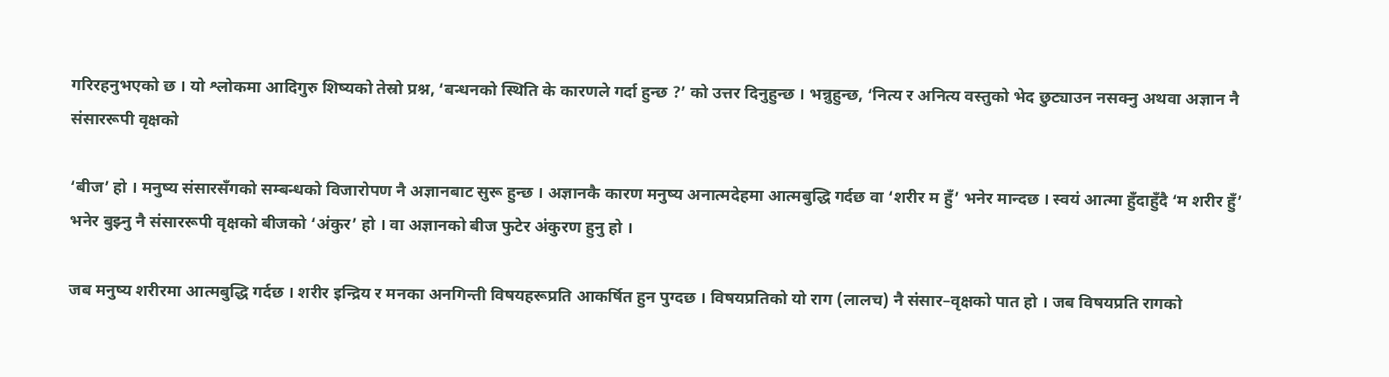गरिरहनुभएको छ । यो श्लोकमा आदिगुरु शिष्यको तेस्रो प्रश्न, ‘बन्धनको स्थिति के कारणले गर्दा हुन्छ ?’ को उत्तर दिनुहुन्छ । भन्नुहुन्छ, ‘नित्य र अनित्य वस्तुको भेद छुट्याउन नसक्नु अथवा अज्ञान नै संसाररूपी वृक्षको

‘बीज’ हो । मनुष्य संसारसँगको सम्बन्धको विजारोपण नै अज्ञानबाट सुरू हुन्छ । अज्ञानकै कारण मनुष्य अनात्मदेहमा आत्मबुद्धि गर्दछ वा ‘शरीर म हुँ’ भनेर मान्दछ । स्वयं आत्मा हुँदाहुँदै ‘म शरीर हुँ’ भनेर बुझ्नु नै संसाररूपी वृक्षको बीजको ‘अंकुर’ हो । वा अज्ञानको बीज फुटेर अंकुरण हुनु हो ।

जब मनुष्य शरीरमा आत्मबुद्धि गर्दछ । शरीर इन्द्रिय र मनका अनगिन्ती विषयहरूप्रति आकर्षित हुन पुग्दछ । विषयप्रतिको यो राग (लालच) नै संसार–वृक्षको पात हो । जब विषयप्रति रागको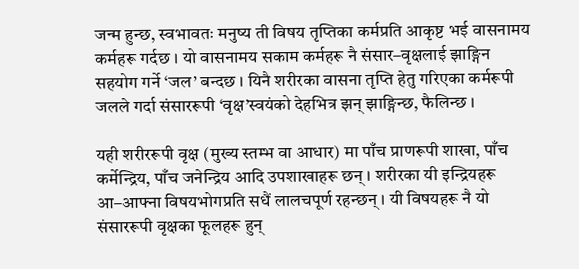जन्म हुन्छ, स्वभावतः मनुष्य ती विषय तृप्तिका कर्मप्रति आकृष्ट भई वासनामय कर्महरू गर्दछ । यो वासनामय सकाम कर्महरू नै संसार–वृक्षलाई झाङ्गिन सहयोग गर्ने ‘जल’ बन्दछ । यिनै शरीरका वासना तृप्ति हेतु गरिएका कर्मरूपी जलले गर्दा संसाररूपी ‘वृक्ष’स्वयंको देहभित्र झन् झाङ्गिन्छ, फैलिन्छ ।

यही शरीररूपी वृक्ष (मुख्य स्तम्भ वा आधार) मा पाँच प्राणरूपी शाखा, पाँच कर्मेन्द्रिय, पाँच जनेन्द्रिय आदि उपशाखाहरू छन् । शरीरका यी इन्द्रियहरू आ–आफ्ना विषयभोगप्रति सधैं लालचपूर्ण रहन्छन् । यी विषयहरू नै यो संसाररूपी वृक्षका फूलहरू हुन्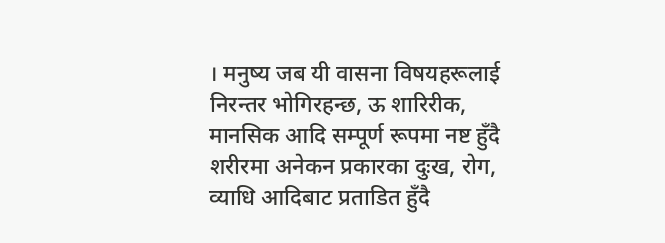। मनुष्य जब यी वासना विषयहरूलाई निरन्तर भोगिरहन्छ, ऊ शारिरीक, मानसिक आदि सम्पूर्ण रूपमा नष्ट हुँदै शरीरमा अनेकन प्रकारका दुःख, रोग, व्याधि आदिबाट प्रताडित हुँदै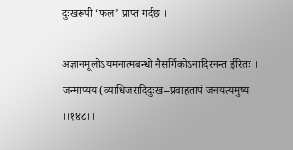दुःखरूपी ‘फल’ प्राप्त गर्दछ ।

अज्ञानमूलोऽयमनात्मबन्धो नैसर्गिकोऽनादिरनन्त ईरितः । जन्माप्यय(व्याधिजरादिदुःख–प्रवाहतापं जनयत्यमुष्य ।।१४८।।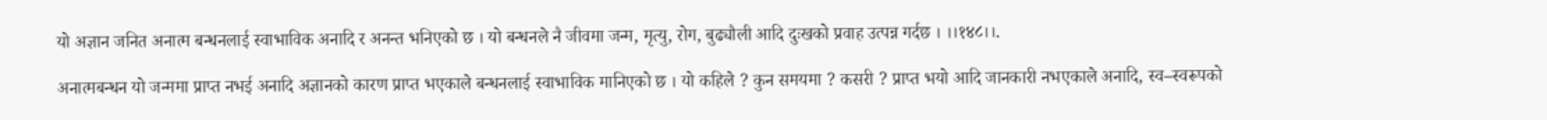यो अज्ञान जनित अनात्म बन्धनलाई स्वाभाविक अनादि र अनन्त भनिएको छ । यो बन्धनले नै जीवमा जन्म, मृत्यु, रोग, बुढ्यौली आदि दुःखको प्रवाह उत्पन्न गर्दछ । ।।१४८।।.

अनात्मबन्धन यो जन्ममा प्राप्त नभई अनादि अज्ञानको कारण प्राप्त भएकाले बन्धनलाई स्वाभाविक मानिएको छ । यो कहिले ? कुन समयमा ? कसरी ? प्राप्त भयो आदि जानकारी नभएकाले अनादि, स्व–स्वरूपको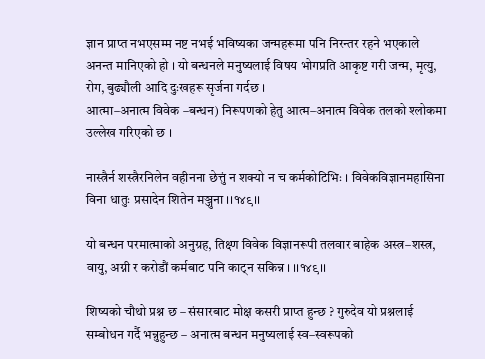ज्ञान प्राप्त नभएसम्म नष्ट नभई भविष्यका जन्महरूमा पनि निरन्तर रहने भएकाले अनन्त मानिएको हो । यो बन्धनले मनुष्यलाई विषय भोगप्रति आकृष्ट गरी जन्म, मृत्यु, रोग, बुढ्यौली आदि दुःखहरू सृर्जना गर्दछ ।
आत्मा–अनात्म विवेक –बन्धन) निरूपणको हेतु आत्म–अनात्म विवेक तलको श्लोकमा उल्लेख गरिएको छ ।

नास्त्रैर्न शस्त्रैरनिलेन वहीनना छेत्तुं न शक्यो न च कर्मकोटिभिः । विवेकविज्ञानमहासिना विना धातुः प्रसादेन शितेन मञ्जुना ।।१४९।।

यो बन्धन परमात्माको अनुग्रह, तिक्ष्ण विवेक विज्ञानरूपी तलवार बाहेक अस्त्र–शस्त्र, वायु, अग्नी र करोडौं कर्मबाट पनि काट्न सकिन्न । ।।१४९।।

शिष्यको चौथो प्रश्न छ – संसारबाट मोक्ष कसरी प्राप्त हुन्छ ? गुरुदेव यो प्रश्नलाई सम्बोधन गर्दै भन्नुहुन्छ – अनात्म बन्धन मनुष्यलाई स्व–स्वरूपको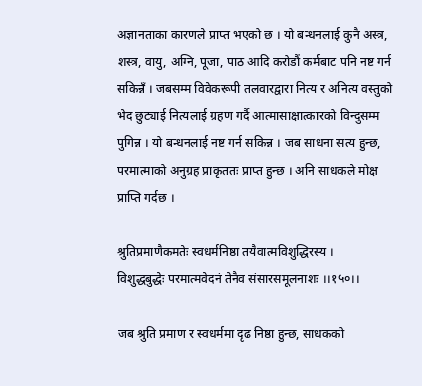अज्ञानताका कारणले प्राप्त भएको छ । यो बन्धनलाई कुनै अस्त्र, शस्त्र, वायु, अग्नि, पूजा, पाठ आदि करोडौं कर्मबाट पनि नष्ट गर्न सकिन्नँ । जबसम्म विवेकरूपी तलवारद्वारा नित्य र अनित्य वस्तुको भेद छुट्याई नित्यलाई ग्रहण गर्दै आत्मासाक्षात्कारको विन्दुसम्म पुगिन्न । यो बन्धनलाई नष्ट गर्न सकिन्न । जब साधना सत्य हुन्छ, परमात्माको अनुग्रह प्राकृततः प्राप्त हुन्छ । अनि साधकले मोक्ष प्राप्ति गर्दछ ।

श्रुतिप्रमाणैकमतेः स्वधर्मनिष्ठा तयैवात्मविशुद्धिरस्य ।
विशुद्धबुद्धेः परमात्मवेदनं तेनैव संसारसमूलनाशः ।।१५०।।

जब श्रुति प्रमाण र स्वधर्ममा दृढ निष्ठा हुन्छ, साधकको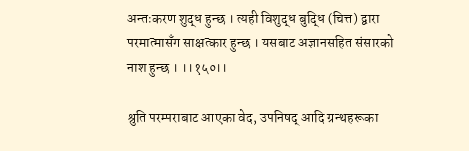अन्तःकरण शुद्ध हुन्छ । त्यही विशुद्ध बुद्धि (चित्त) द्वारा परमात्मासँग साक्षत्कार हुन्छ । यसबाट अज्ञानसहित संसारको नाश हुन्छ । ।।१५०।।

श्रुति परम्पराबाट आएका वेद, उपनिषद् आदि ग्रन्थहरूका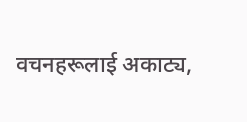वचनहरूलाई अकाट्य,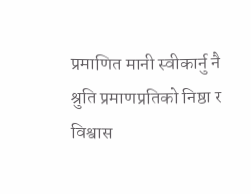प्रमाणित मानी स्वीकार्नु नै श्रुति प्रमाणप्रतिको निष्ठा र विश्वास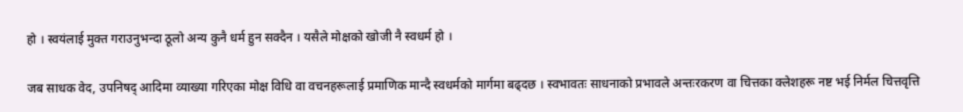हो । स्वयंलाई मुक्त गराउनुभन्दा ठूलो अन्य कुनै धर्म हुन सक्दैन । यसैले मोक्षको खोजी नै स्वधर्म हो ।

जब साधक वेद, उपनिषद् आदिमा व्याख्या गरिएका मोक्ष विधि वा वचनहरूलाई प्रमाणिक मान्दै स्वधर्मको मार्गमा बढ्दछ । स्वभावतः साधनाको प्रभावले अन्तःरकरण वा चित्तका क्लेशहरू नष्ट भई निर्मल चित्तवृत्ति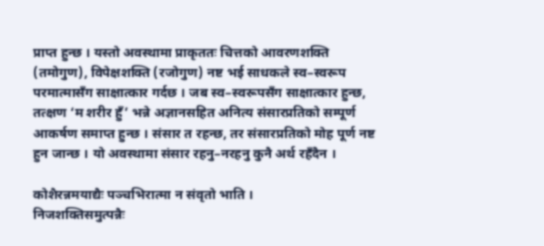प्राप्त हुन्छ । यस्तो अवस्थामा प्राकृततः चित्तको आवरणशक्ति (तमोगुण), विपेक्षशक्ति (रजोगुण) नष्ट भई साधकले स्व–स्वरूप परमात्मासँग साक्षात्कार गर्दछ । जब स्व–स्वरूपसँग साक्षात्कार हुन्छ, तत्क्षण ‘म शरीर हुँ’ भन्ने अज्ञानसहित अनित्य संसारप्रतिको सम्पूर्ण आकर्षण समाप्त हुन्छ । संसार त रहन्छ, तर संसारप्रतिको मोह पूर्ण नष्ट हुन जान्छ । यो अवस्थामा संसार रहनु–नरहनु कुनै अर्थ रहँदैन ।

कोशैरन्नमयाद्यैः पञ्चभिरात्मा न संवृतो भाति ।
निजशक्तिसमुत्पन्नैः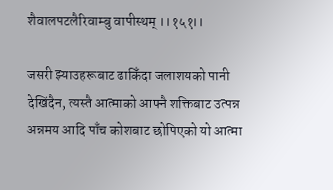शैवालपटलैरिवाम्बु वापीस्थम् ।।१५१।।

जसरी झ्याउहरूबाट ढाकिँदा जलाशयको पानी देखिंदैन, त्यस्तै आत्माको आफ्नै शक्तिबाट उत्पन्न अन्नमय आदि पाँच कोशबाट छोपिएको यो आत्मा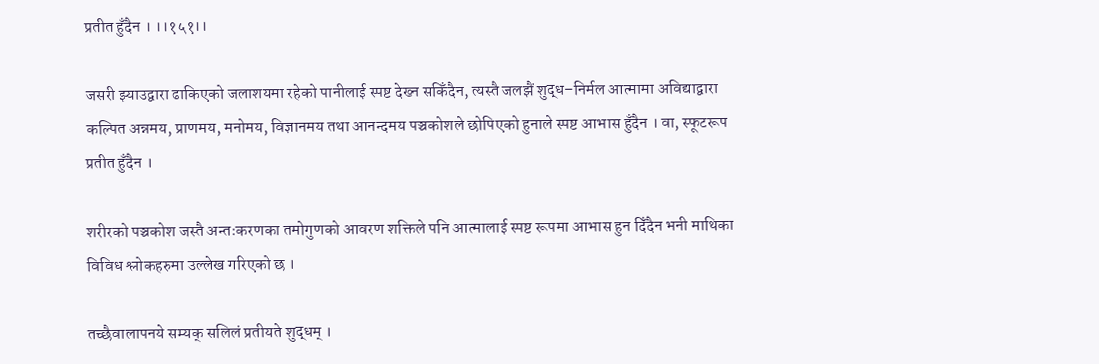प्रतीत हुँदैन । ।।१५१।।

जसरी झ्याउद्वारा ढाकिएको जलाशयमा रहेको पानीलाई स्पष्ट देख्न सकिँदैन, त्यस्तै जलझैं शुद्ध–निर्मल आत्मामा अविद्याद्वारा कल्पित अन्नमय, प्राणमय, मनोमय, विज्ञानमय तथा आनन्दमय पञ्चकोशले छोपिएको हुनाले स्पष्ट आभास हुँदैन । वा, स्फूटरूप प्रतीत हुँदैन ।

शरीरको पञ्चकोश जस्तै अन्तःकरणका तमोगुणको आवरण शक्तिले पनि आत्मालाई स्पष्ट रूपमा आभास हुन दिँदैन भनी माथिका विविध श्लोकहरुमा उल्लेख गरिएको छ ।

तच्छैवालापनये सम्यक् सलिलं प्रतीयते शुद्धम् ।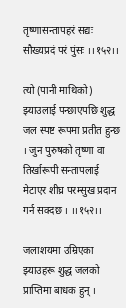तृष्णासन्तापहरं सद्यः सौख्यप्रदं परं पुंसः ।।१५२।।

त्यो (पानी माथिको) झ्याउलाई पन्छाएपछि शुद्ध जल स्पष्ट रूपमा प्रतीत हुन्छ । जुन पुरुषको तृष्णा वा तिर्खारूपी सन्तापलाई मेटाएर शीघ्र परम्सुख प्रदान गर्न सक्दछ । ।।१५२।।

जलाशयमा उम्रिएका झ्याउहरू शुद्ध जलको प्राप्तिमा बाधक हुन् ।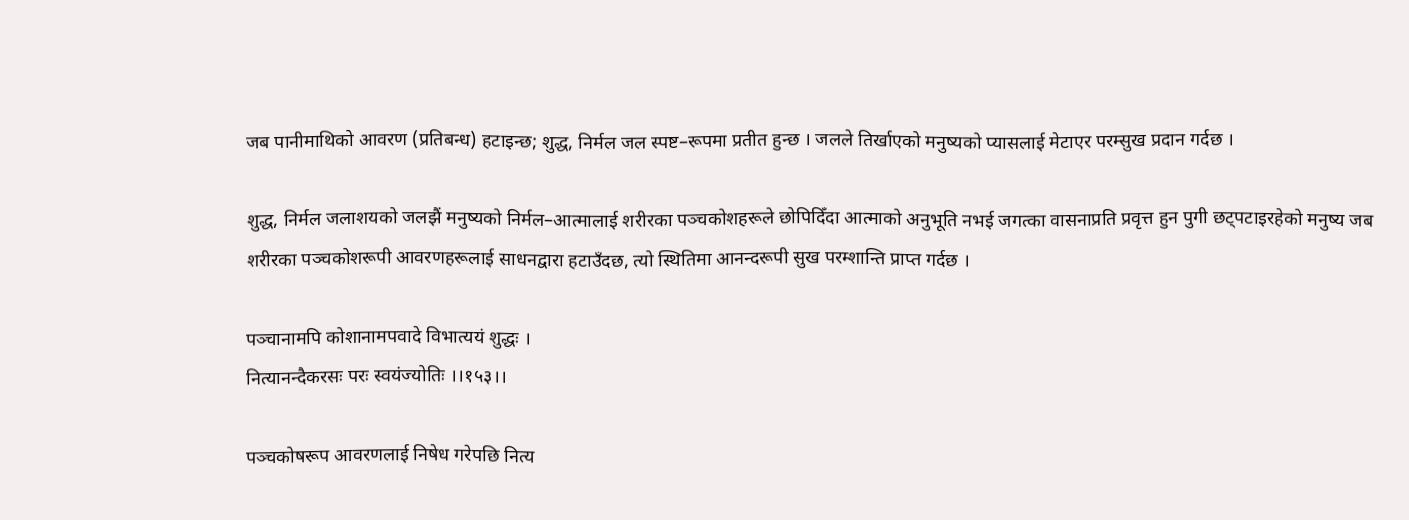जब पानीमाथिको आवरण (प्रतिबन्ध) हटाइन्छ; शुद्ध, निर्मल जल स्पष्ट–रूपमा प्रतीत हुन्छ । जलले तिर्खाएको मनुष्यको प्यासलाई मेटाएर परम्सुख प्रदान गर्दछ ।

शुद्ध, निर्मल जलाशयको जलझैं मनुष्यको निर्मल–आत्मालाई शरीरका पञ्चकोशहरूले छोपिदिँदा आत्माको अनुभूति नभई जगत्का वासनाप्रति प्रवृत्त हुन पुगी छट्पटाइरहेको मनुष्य जब शरीरका पञ्चकोशरूपी आवरणहरूलाई साधनद्वारा हटाउँदछ, त्यो स्थितिमा आनन्दरूपी सुख परम्शान्ति प्राप्त गर्दछ ।

पञ्चानामपि कोशानामपवादे विभात्ययं शुद्धः ।
नित्यानन्दैकरसः परः स्वयंज्योतिः ।।१५३।।

पञ्चकोषरूप आवरणलाई निषेध गरेपछि नित्य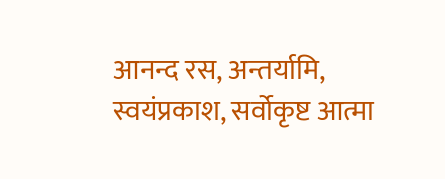आनन्द रस, अन्तर्यामि, स्वयंप्रकाश, सर्वोकृष्ट आत्मा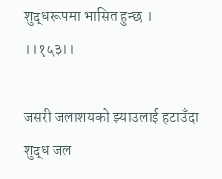शुद्धरूपमा भासित हुन्छ । ।।१५३।।

जसरी जलाशयको झ्याउलाई हटाउँदा शुद्ध जल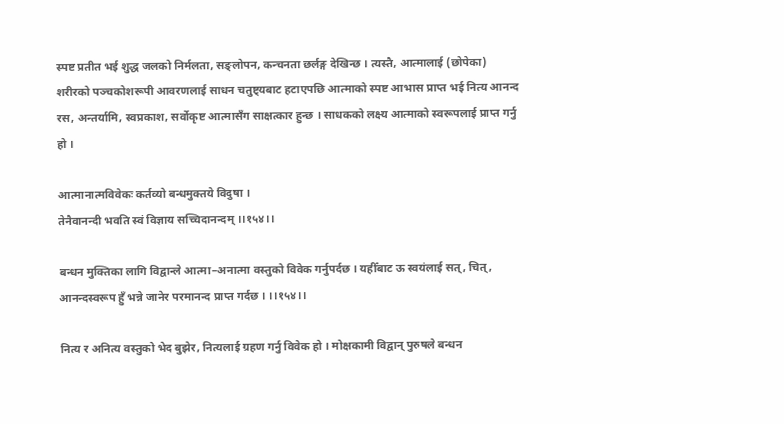स्पष्ट प्रतीत भई शुद्ध जलको निर्मलता, सङ्लोपन, कन्चनता छर्लङ्ग देखिन्छ । त्यस्तै, आत्मालाई (छोपेका) शरीरको पञ्चकोशरूपी आवरणलाई साधन चतुष्ट्यबाट हटाएपछि आत्माको स्पष्ट आभास प्राप्त भई नित्य आनन्द रस, अन्तर्यामि, स्वप्रकाश, सर्वोकृष्ट आत्मासँग साक्षत्कार हुन्छ । साधकको लक्ष्य आत्माको स्वरूपलाई प्राप्त गर्नु हो ।

आत्मानात्मविवेकः कर्तव्यो बन्धमुक्तये विदुषा ।
तेनैवानन्दी भवति स्वं विज्ञाय सच्चिदानन्दम् ।।१५४।।

बन्धन मुक्तिका लागि विद्वान्ले आत्मा–अनात्मा वस्तुको विवेक गर्नुपर्दछ । यहीँबाट ऊ स्वयंलाई सत्, चित्, आनन्दस्वरूप हुँ भन्ने जानेर परमानन्द प्राप्त गर्दछ । ।।१५४।।

नित्य र अनित्य वस्तुको भेद बुझेर, नित्यलाई ग्रहण गर्नु विवेक हो । मोक्षकामी विद्वान् पुरुषले बन्धन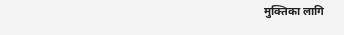मुक्तिका लागि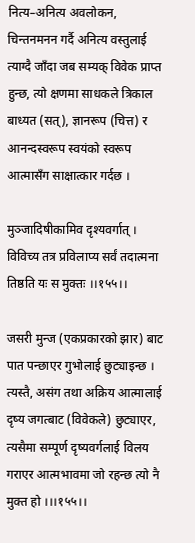नित्य–अनित्य अवलोकन, चिन्तनमनन गर्दै अनित्य वस्तुलाई त्याग्दै जाँदा जब सम्यक् विवेक प्राप्त हुन्छ, त्यो क्षणमा साधकले त्रिकाल बाध्यत (सत्), ज्ञानरूप (चित्त) र आनन्दस्वरूप स्वयंको स्वरूप आत्मासँग साक्षात्कार गर्दछ ।

मुञ्जादिषीकामिव दृश्यवर्गात् ।
विविच्य तत्र प्रविलाप्य सर्वं तदात्मना तिष्ठति यः स मुक्तः ।।१५५।।

जसरी मुन्ज (एकप्रकारको झार) बाट पात पन्छाएर गुभोलाई छुट्याइन्छ । त्यस्तै, असंग तथा अक्रिय आत्मालाई दृष्य जगत्बाट (विवेकले) छुट्याएर, त्यसैमा सम्पूर्ण दृष्यवर्गलाई विलय गराएर आत्मभावमा जो रहन्छ त्यो नै मुक्त हो ।।।१५५।।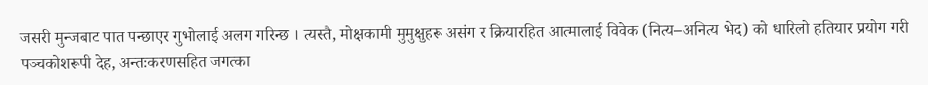जसरी मुन्जबाट पात पन्छाएर गुभोलाई अलग गरिन्छ । त्यस्तै, मोक्षकामी मुमुक्षुहरू असंग र क्रियारहित आत्मालाई विवेक (नित्य–अनित्य भेद) को धारिलो हतियार प्रयोग गरी पञ्चकोशरूपी देह, अन्तःकरणसहित जगत्का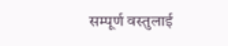सम्पूर्ण वस्तुलाई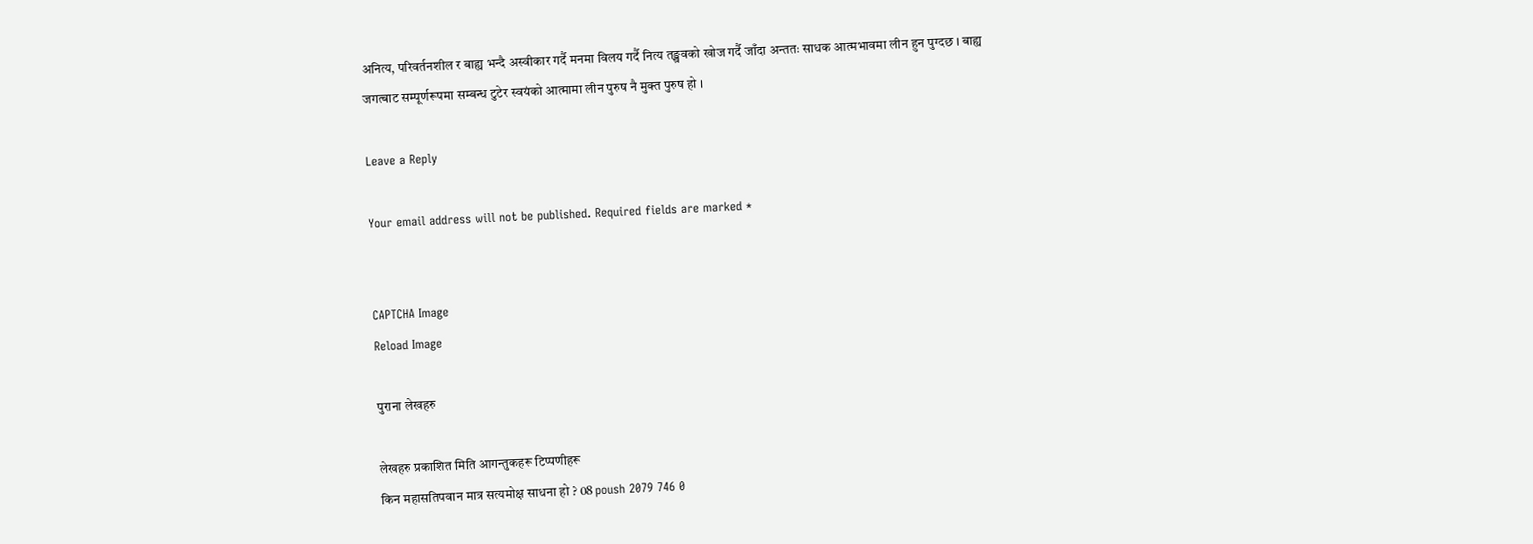अनित्य, परिवर्तनशील र बाह्य भन्दै अस्वीकार गर्दै मनमा विलय गर्दै नित्य तङ्खवको खोज गर्दै जाँदा अन्ततः साधक आत्मभावमा लीन हुन पुग्दछ । बाह्य जगत्बाट सम्पूर्णरूपमा सम्बन्ध टुटेर स्वयंको आत्मामा लीन पुरुष नै मुक्त पुरुष हो ।

Leave a Reply

Your email address will not be published. Required fields are marked *


CAPTCHA Image
Reload Image

पुराना लेखहरु

लेखहरु प्रकाशित मिति आगन्तुकहरू टिप्पणीहरू
किन महासतिपवान मात्र सत्यमोक्ष साधना हो ? 08 poush 2079 746 0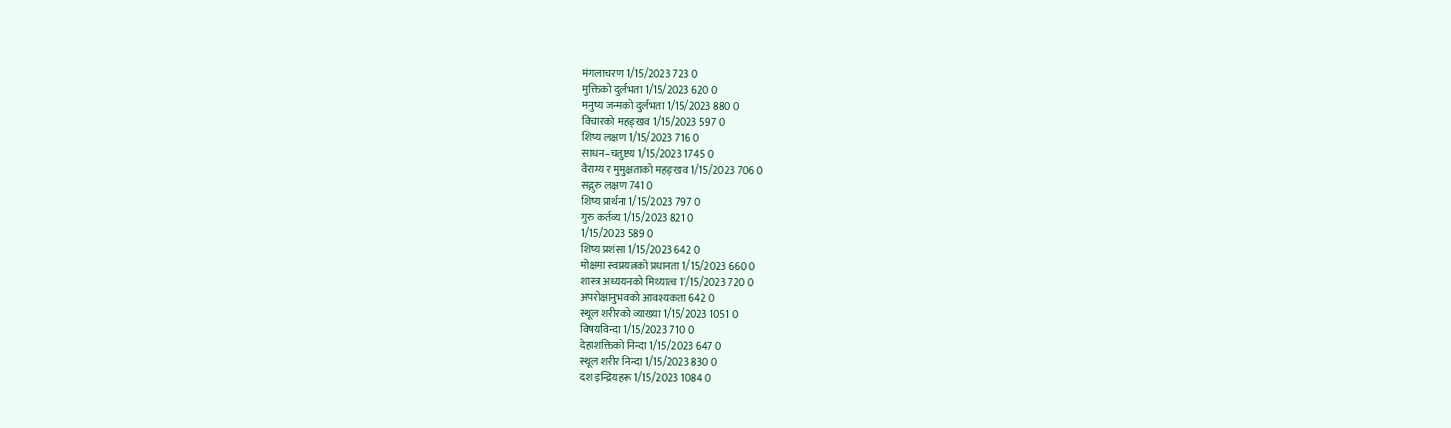मंगलाचरण 1/15/2023 723 0
मुक्तिको दुर्लभता 1/15/2023 620 0
मनुष्य जन्मको दुर्लभता 1/15/2023 880 0
विचारको महङ्खव 1/15/2023 597 0
शिष्य लक्षण 1/15/2023 716 0
साधन–चतुष्टय 1/15/2023 1745 0
वैराग्य र मुमुक्षताको महङ्खव 1/15/2023 706 0
सद्गुरु लक्षण 741 0
शिष्य प्रार्थना 1/15/2023 797 0
गुरु कर्तव्य 1/15/2023 821 0
1/15/2023 589 0
शिष्य प्रशंसा 1/15/2023 642 0
मोक्षमा स्वप्रयत्नको प्रधानता 1/15/2023 660 0
शास्त्र अध्ययनको मिथ्यात्व 1'/15/2023 720 0
अपरोक्षानुभवको आवश्यकता 642 0
स्थूल शरीरको व्याख्या 1/15/2023 1051 0
विषयविन्दा 1/15/2023 710 0
देहाशक्तिको निन्दा 1/15/2023 647 0
स्थूल शरीर निन्दा 1/15/2023 830 0
दश इन्द्रियहरू 1/15/2023 1084 0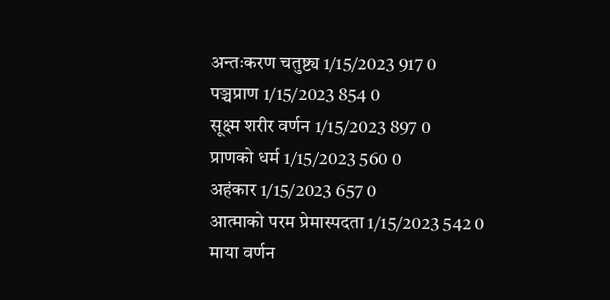अन्तःकरण चतुष्ट्य 1/15/2023 917 0
पञ्चप्राण 1/15/2023 854 0
सूक्ष्म शरीर वर्णन 1/15/2023 897 0
प्राणको धर्म 1/15/2023 560 0
अहंकार 1/15/2023 657 0
आत्माको परम प्रेमास्पदता 1/15/2023 542 0
माया वर्णन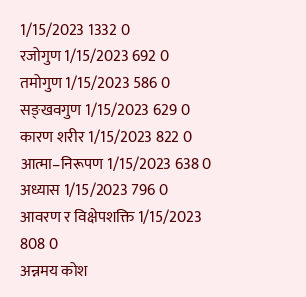1/15/2023 1332 0
रजोगुण 1/15/2023 692 0
तमोगुण 1/15/2023 586 0
सङ्खवगुण 1/15/2023 629 0
कारण शरीर 1/15/2023 822 0
आत्मा–निरूपण 1/15/2023 638 0
अध्यास 1/15/2023 796 0
आवरण र विक्षेपशक्ति 1/15/2023 808 0
अन्नमय कोश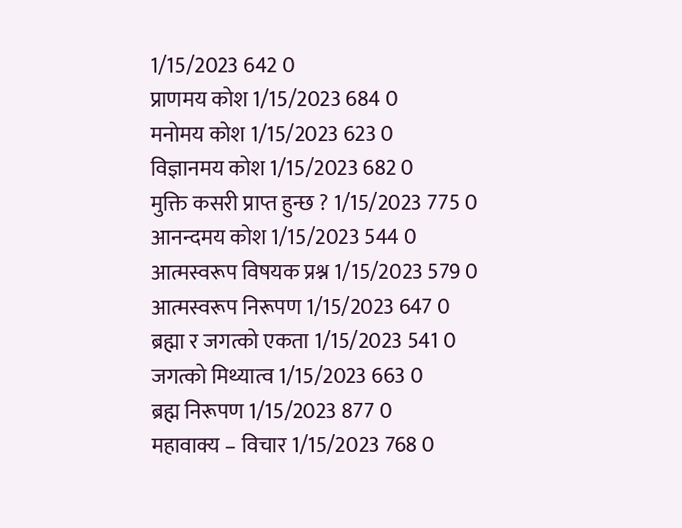1/15/2023 642 0
प्राणमय कोश 1/15/2023 684 0
मनोमय कोश 1/15/2023 623 0
विज्ञानमय कोश 1/15/2023 682 0
मुक्ति कसरी प्राप्त हुन्छ ? 1/15/2023 775 0
आनन्दमय कोश 1/15/2023 544 0
आत्मस्वरूप विषयक प्रश्न 1/15/2023 579 0
आत्मस्वरूप निरूपण 1/15/2023 647 0
ब्रह्मा र जगत्को एकता 1/15/2023 541 0
जगत्को मिथ्यात्व 1/15/2023 663 0
ब्रह्म निरूपण 1/15/2023 877 0
महावाक्य – विचार 1/15/2023 768 0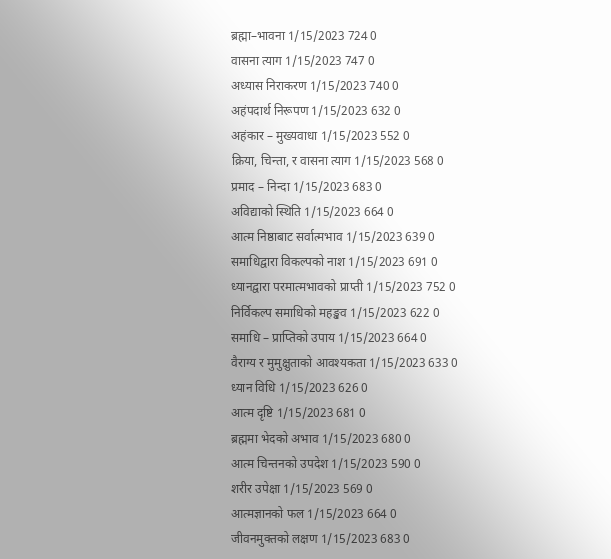ब्रह्मा–भावना 1/15/2023 724 0
वासना त्याग 1/15/2023 747 0
अध्यास निराकरण 1/15/2023 740 0
अहंपदार्थ निरूपण 1/15/2023 632 0
अहंकार – मुख्यवाधा 1/15/2023 552 0
क्रिया, चिन्ता, र वासना त्याग 1/15/2023 568 0
प्रमाद – निन्दा 1/15/2023 683 0
अविद्याको स्थिति 1/15/2023 664 0
आत्म निष्ठाबाट सर्वात्मभाव 1/15/2023 639 0
समाधिद्वारा विकल्पको नाश 1/15/2023 691 0
ध्यानद्वारा परमात्मभावको प्राप्ती 1/15/2023 752 0
निर्विकल्प समाधिको महङ्खव 1/15/2023 622 0
समाधि – प्राप्तिको उपाय 1/15/2023 664 0
वैराग्य र मुमुक्षुताको आवश्यकता 1/15/2023 633 0
ध्यान विधि 1/15/2023 626 0
आत्म दृष्टि 1/15/2023 681 0
ब्रह्ममा भेदको अभाव 1/15/2023 680 0
आत्म चिन्तनको उपदेश 1/15/2023 590 0
शरीर उपेक्षा 1/15/2023 569 0
आत्मज्ञानको फल 1/15/2023 664 0
जीवनमुक्तको लक्षण 1/15/2023 683 0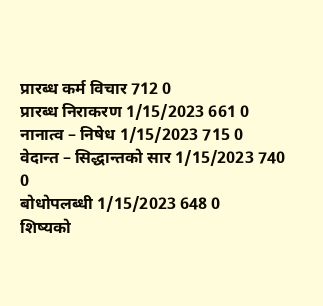प्रारब्ध कर्म विचार 712 0
प्रारब्ध निराकरण 1/15/2023 661 0
नानात्व – निषेध 1/15/2023 715 0
वेदान्त – सिद्धान्तको सार 1/15/2023 740 0
बोधोपलब्धी 1/15/2023 648 0
शिष्यको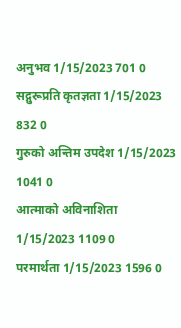अनुभव 1/15/2023 701 0
सद्गुरूप्रति कृतज्ञता 1/15/2023 832 0
गुरुको अन्तिम उपदेश 1/15/2023 1041 0
आत्माको अविनाशिता 1/15/2023 1109 0
परमार्थता 1/15/2023 1596 0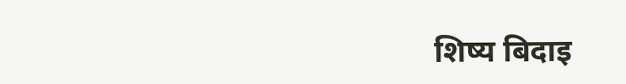शिष्य बिदाइ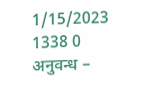1/15/2023 1338 0
अनुवन्ध –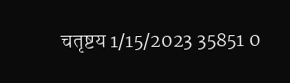चतृष्टय 1/15/2023 35851 0